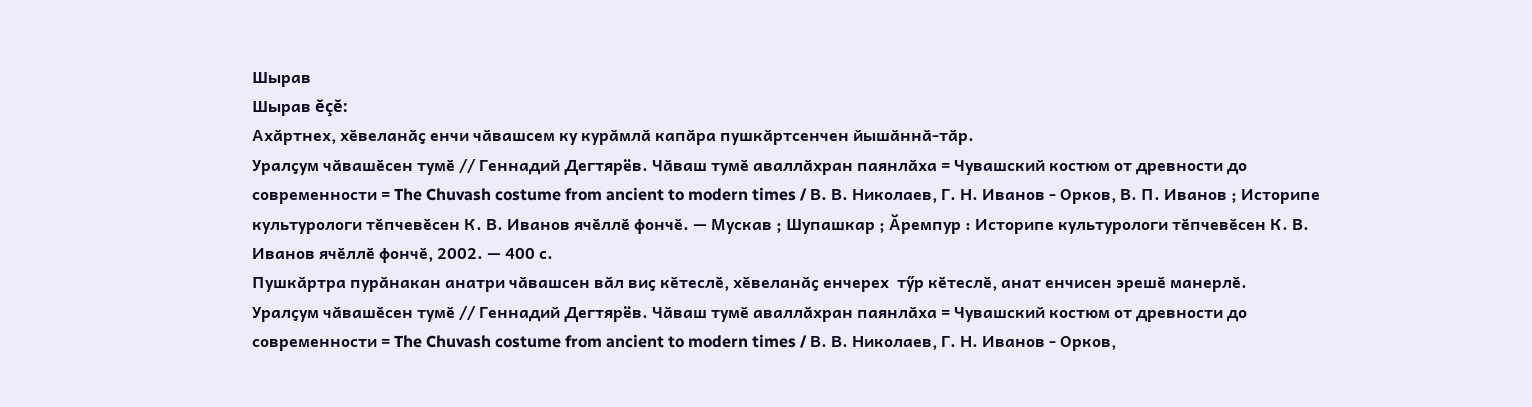Шырав
Шырав ĕçĕ:
Ахӑртнех, хӗвеланӑҫ енчи чӑвашсем ку курӑмлӑ капӑра пушкӑртсенчен йышӑннӑ-тӑр.
Уралҫум чӑвашӗсен тумӗ // Геннадий Дегтярёв. Чӑваш тумӗ аваллӑхран паянлӑха = Чувашский костюм от древности до современности = The Chuvash costume from ancient to modern times / В. В. Николаев, Г. Н. Иванов - Орков, В. П. Иванов ; Историпе культурологи тӗпчевӗсен К. В. Иванов ячӗллӗ фончӗ. — Мускав ; Шупашкар ; Ӑремпур : Историпе культурологи тӗпчевӗсен К. В. Иванов ячӗллӗ фончӗ, 2002. — 400 с.
Пушкӑртра пурӑнакан анатри чӑвашсен вӑл виҫ кӗтеслӗ, хӗвеланӑҫ енчерех  тӳр кӗтеслӗ, анат енчисен эрешӗ манерлӗ.
Уралҫум чӑвашӗсен тумӗ // Геннадий Дегтярёв. Чӑваш тумӗ аваллӑхран паянлӑха = Чувашский костюм от древности до современности = The Chuvash costume from ancient to modern times / В. В. Николаев, Г. Н. Иванов - Орков,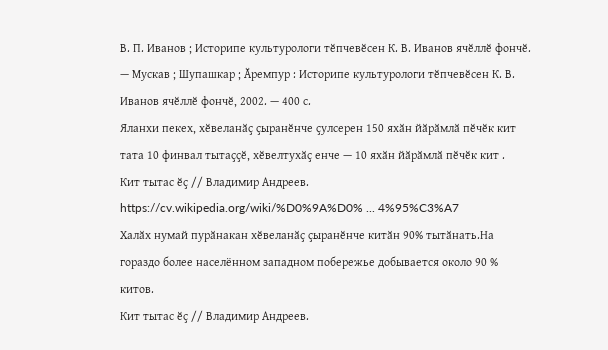В. П. Иванов ; Историпе культурологи тӗпчевӗсен К. В. Иванов ячӗллӗ фончӗ. — Мускав ; Шупашкар ; Ӑремпур : Историпе культурологи тӗпчевӗсен К. В. Иванов ячӗллӗ фончӗ, 2002. — 400 с.
Яланхи пекех, хӗвеланӑҫ ҫыранӗнче ҫулсерен 150 яхӑн йӑрӑмлӑ пӗчӗк кит тата 10 финвал тытаҫҫӗ, хӗвелтухӑҫ енче — 10 яхӑн йӑрӑмлӑ пӗчӗк кит .
Кит тытас ӗҫ // Владимир Андреев. https://cv.wikipedia.org/wiki/%D0%9A%D0% ... 4%95%C3%A7
Халӑх нумай пурӑнакан хӗвеланӑҫ ҫыранӗнче китӑн 90% тытӑнать.На гораздо более населённом западном побережье добывается около 90 % китов.
Кит тытас ӗҫ // Владимир Андреев.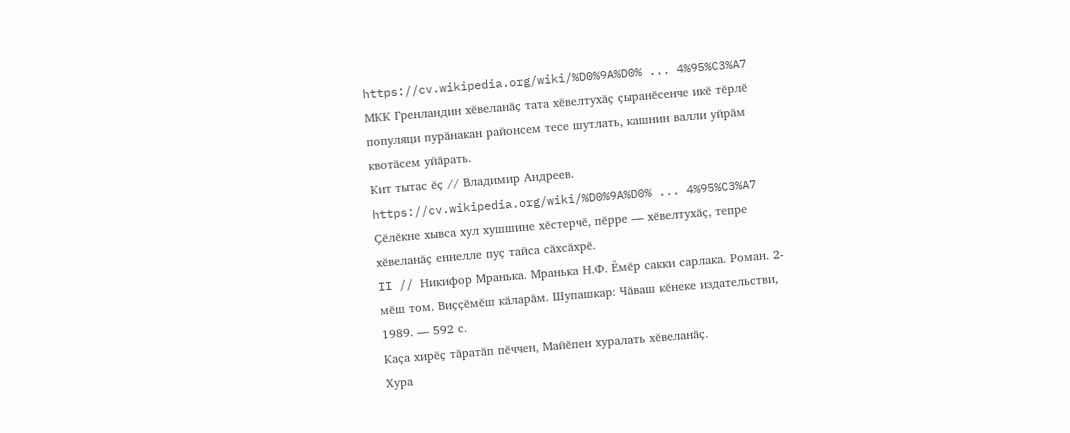https://cv.wikipedia.org/wiki/%D0%9A%D0% ... 4%95%C3%A7
МКК Гренландин хӗвеланӑҫ тата хӗвелтухӑҫ ҫыранӗсенче икӗ тӗрлӗ популяци пурӑнакан районсем тесе шутлать, кашнин валли уйрӑм квотӑсем уйӑрать.
Кит тытас ӗҫ // Владимир Андреев. https://cv.wikipedia.org/wiki/%D0%9A%D0% ... 4%95%C3%A7
Ҫӗлӗкне хывса хул хушшине хӗстерчӗ, пӗрре — хӗвелтухӑҫ, тепре хӗвеланӑҫ еннелле пуҫ тайса сӑхсӑхрӗ.
II // Никифор Мранька. Мранька Н.Ф. Ӗмӗр сакки сарлака. Роман. 2-мӗш том. Виҫҫӗмӗш кӑларӑм. Шупашкар: Чӑваш кӗнеке издательстви, 1989. — 592 с.
Каҫа хирӗҫ тӑратӑп пӗччен, Майӗпен хуралать хӗвеланӑҫ.
Хура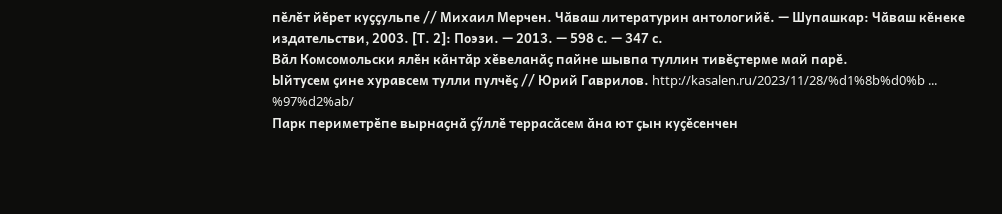пӗлӗт йӗрет куҫҫульпе // Михаил Мерчен. Чӑваш литературин антологийӗ. — Шупашкар: Чӑваш кӗнеке издательстви, 2003. [Т. 2]: Поэзи. — 2013. — 598 с. — 347 с.
Вӑл Комсомольски ялӗн кӑнтӑр хӗвеланӑҫ пайне шывпа туллин тивӗҫтерме май парӗ.
Ыйтусем ҫине хуравсем тулли пулчӗҫ // Юрий Гаврилов. http://kasalen.ru/2023/11/28/%d1%8b%d0%b ... %97%d2%ab/
Парк периметрӗпе вырнаҫнӑ ҫӳллӗ террасӑсем ӑна ют ҫын куҫӗсенчен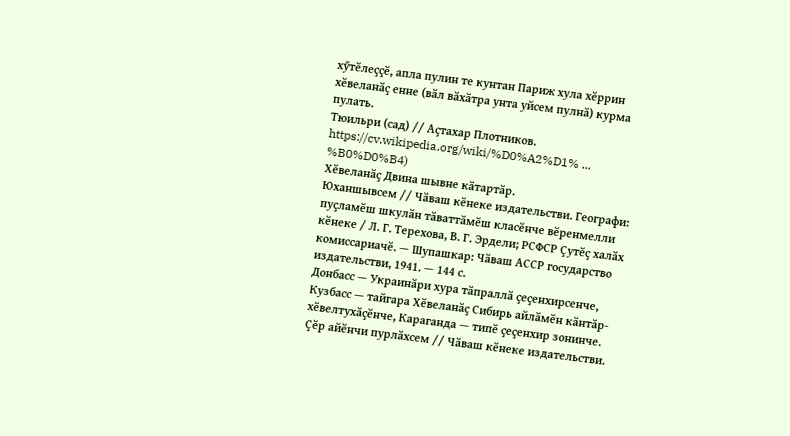хӳтӗлеҫҫӗ, апла пулин те кунтан Париж хула хӗррин хӗвеланӑҫ енне (вӑл вӑхӑтра унта уйсем пулнӑ) курма пулать.
Тюильри (сад) // Аҫтахар Плотников. https://cv.wikipedia.org/wiki/%D0%A2%D1% ... %B0%D0%B4)
Хӗвеланӑҫ Двина шывне кӑтартӑр.
Юханшывсем // Чӑваш кӗнеке издательстви. Географи: пуҫламӗш шкулӑн тӑваттӑмӗш класӗнче вӗренмелли кӗнеке / Л. Г. Терехова, В. Г. Эрдели; РСФСР Ҫутӗҫ халӑх комиссариачӗ. — Шупашкар: Чӑваш АССР государство издательстви, 1941. — 144 с.
Донбасс — Украинӑри хура тӑпраллӑ ҫеҫенхирсенче, Кузбасс — тайгара Хӗвеланӑҫ Сибирь айлӑмӗн кӑнтӑр-хӗвелтухӑҫӗнче, Караганда — типӗ ҫеҫенхир зонинче.
Ҫӗр айӗнчи пурлӑхсем // Чӑваш кӗнеке издательстви.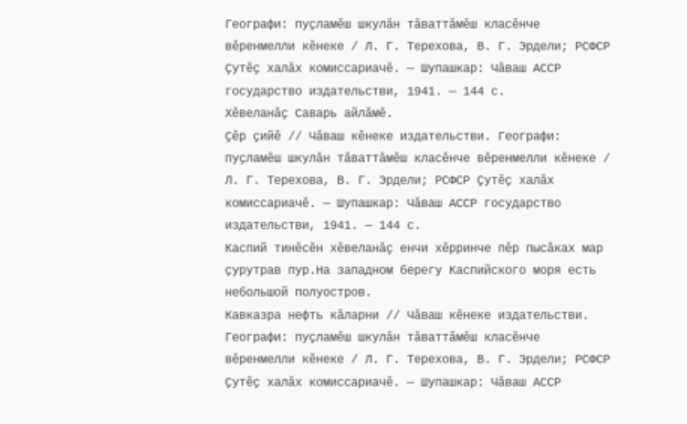Географи: пуҫламӗш шкулӑн тӑваттӑмӗш класӗнче вӗренмелли кӗнеке / Л. Г. Терехова, В. Г. Эрдели; РСФСР Ҫутӗҫ халӑх комиссариачӗ. — Шупашкар: Чӑваш АССР государство издательстви, 1941. — 144 с.
Хӗвеланӑҫ Саварь айлӑмӗ.
Ҫӗр ҫийӗ // Чӑваш кӗнеке издательстви. Географи: пуҫламӗш шкулӑн тӑваттӑмӗш класӗнче вӗренмелли кӗнеке / Л. Г. Терехова, В. Г. Эрдели; РСФСР Ҫутӗҫ халӑх комиссариачӗ. — Шупашкар: Чӑваш АССР государство издательстви, 1941. — 144 с.
Каспий тинӗсӗн хӗвеланӑҫ енчи хӗрринче пӗр пысӑках мар ҫурутрав пур.На западном берегу Каспийского моря есть небольшой полуостров.
Кавказра нефть кӑларни // Чӑваш кӗнеке издательстви. Географи: пуҫламӗш шкулӑн тӑваттӑмӗш класӗнче вӗренмелли кӗнеке / Л. Г. Терехова, В. Г. Эрдели; РСФСР Ҫутӗҫ халӑх комиссариачӗ. — Шупашкар: Чӑваш АССР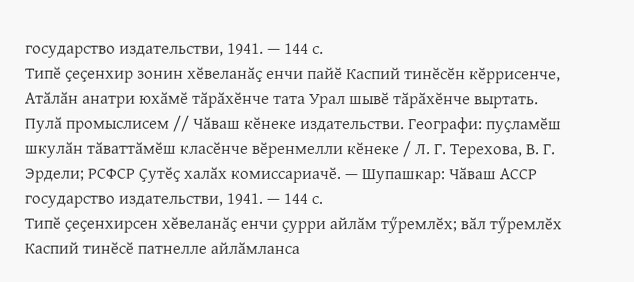государство издательстви, 1941. — 144 с.
Типӗ ҫеҫенхир зонин хӗвеланӑҫ енчи пайӗ Каспий тинӗсӗн кӗррисенче, Атӑлӑн анатри юхӑмӗ тӑрӑхӗнче тата Урал шывӗ тӑрӑхӗнче выртать.
Пулӑ промыслисем // Чӑваш кӗнеке издательстви. Географи: пуҫламӗш шкулӑн тӑваттӑмӗш класӗнче вӗренмелли кӗнеке / Л. Г. Терехова, В. Г. Эрдели; РСФСР Ҫутӗҫ халӑх комиссариачӗ. — Шупашкар: Чӑваш АССР государство издательстви, 1941. — 144 с.
Типӗ ҫеҫенхирсен хӗвеланӑҫ енчи ҫурри айлӑм тӳремлӗх; вӑл тӳремлӗх Каспий тинӗсӗ патнелле айлӑмланса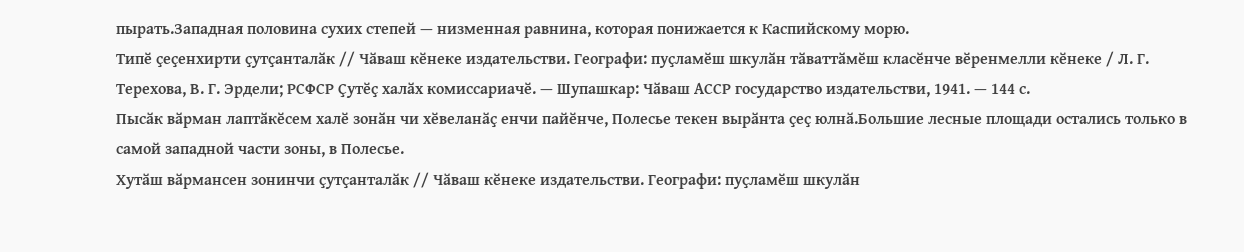пырать.Западная половина сухих степей — низменная равнина, которая понижается к Каспийскому морю.
Типӗ ҫеҫенхирти ҫутҫанталӑк // Чӑваш кӗнеке издательстви. Географи: пуҫламӗш шкулӑн тӑваттӑмӗш класӗнче вӗренмелли кӗнеке / Л. Г. Терехова, В. Г. Эрдели; РСФСР Ҫутӗҫ халӑх комиссариачӗ. — Шупашкар: Чӑваш АССР государство издательстви, 1941. — 144 с.
Пысӑк вӑрман лаптӑкӗсем халӗ зонӑн чи хӗвеланӑҫ енчи пайӗнче, Полесье текен вырӑнта ҫеҫ юлнӑ.Большие лесные площади остались только в самой западной части зоны, в Полесье.
Хутӑш вӑрмансен зонинчи ҫутҫанталӑк // Чӑваш кӗнеке издательстви. Географи: пуҫламӗш шкулӑн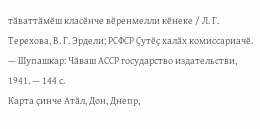тӑваттӑмӗш класӗнче вӗренмелли кӗнеке / Л. Г. Терехова, В. Г. Эрдели; РСФСР Ҫутӗҫ халӑх комиссариачӗ. — Шупашкар: Чӑваш АССР государство издательстви, 1941. — 144 с.
Карта ҫинче Атӑл, Дон, Днепр,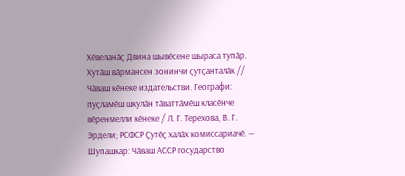Хӗвеланӑҫ Двина шывӗсене шыраса тупӑр.
Хутӑш вӑрмансен зонинчи ҫутҫанталӑк // Чӑваш кӗнеке издательстви. Географи: пуҫламӗш шкулӑн тӑваттӑмӗш класӗнче вӗренмелли кӗнеке / Л. Г. Терехова, В. Г. Эрдели; РСФСР Ҫутӗҫ халӑх комиссариачӗ. — Шупашкар: Чӑваш АССР государство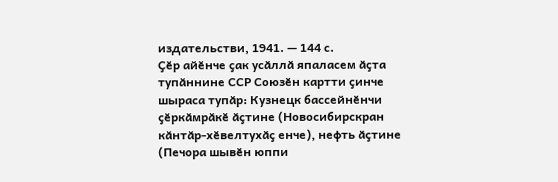издательстви, 1941. — 144 с.
Ҫӗр айӗнче ҫак усӑллӑ япаласем ӑҫта тупӑннине ССР Союзӗн картти ҫинче шыраса тупӑр: Кузнецк бассейнӗнчи ҫӗркӑмрӑкӗ ӑҫтине (Новосибирскран кӑнтӑр-хӗвелтухӑҫ енче), нефть ӑҫтине (Печора шывӗн юппи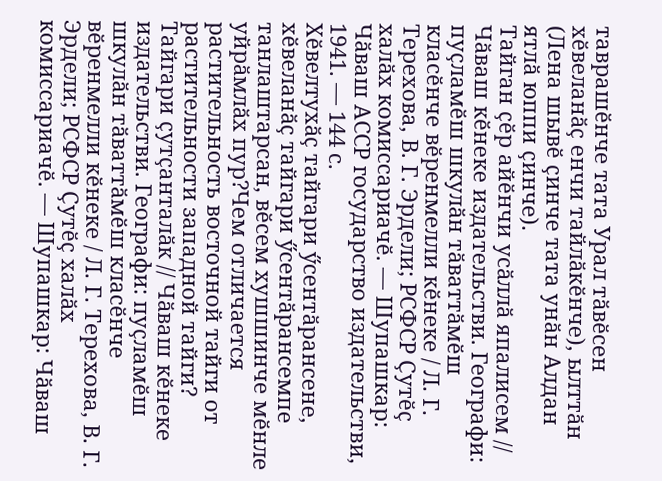таврашӗнче тата Урал тӑвӗсен хӗвеланӑҫ енчи тайлӑкӗнче), ылттӑн (Лена шывӗ ҫинче тата унӑн Алдан ятлӑ юппи ҫинче).
Тайган ҫӗр айӗнчи усӑллӑ япалисем // Чӑваш кӗнеке издательстви. Географи: пуҫламӗш шкулӑн тӑваттӑмӗш класӗнче вӗренмелли кӗнеке / Л. Г. Терехова, В. Г. Эрдели; РСФСР Ҫутӗҫ халӑх комиссариачӗ. — Шупашкар: Чӑваш АССР государство издательстви, 1941. — 144 с.
Хӗвелтухӑҫ тайгари ӳсентӑрансене, хӗвеланӑҫ тайгари ӳсентӑрансемпе танлаштарсан, вӗсем хушшинче мӗнле уйрӑмлӑх пур?Чем отличается растительность восточной тайги от растительности западной тайги?
Тайгари ҫутҫанталӑк // Чӑваш кӗнеке издательстви. Географи: пуҫламӗш шкулӑн тӑваттӑмӗш класӗнче вӗренмелли кӗнеке / Л. Г. Терехова, В. Г. Эрдели; РСФСР Ҫутӗҫ халӑх комиссариачӗ. — Шупашкар: Чӑваш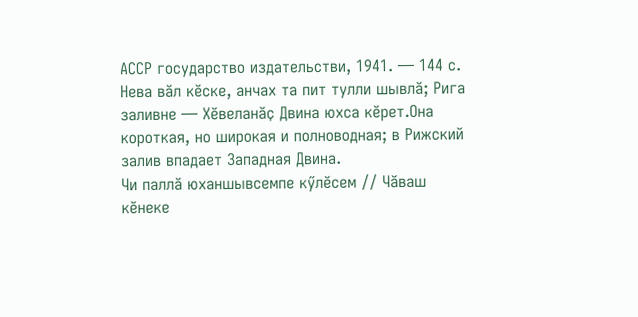АССР государство издательстви, 1941. — 144 с.
Нева вӑл кӗске, анчах та пит тулли шывлӑ; Рига заливне — Хӗвеланӑҫ Двина юхса кӗрет.Она короткая, но широкая и полноводная; в Рижский залив впадает Западная Двина.
Чи паллӑ юханшывсемпе кӳлӗсем // Чӑваш кӗнеке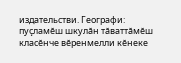издательстви. Географи: пуҫламӗш шкулӑн тӑваттӑмӗш класӗнче вӗренмелли кӗнеке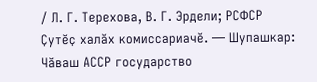/ Л. Г. Терехова, В. Г. Эрдели; РСФСР Ҫутӗҫ халӑх комиссариачӗ. — Шупашкар: Чӑваш АССР государство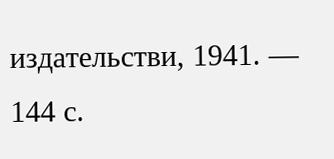издательстви, 1941. — 144 с.